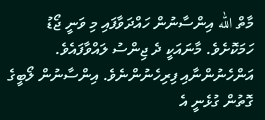މާތް الله އިންސާނުން ހައްދަވާފައި މި ވަނީ ޖޯޑު ހަމަކޮށެވެ. މާނައަކީ ދެ ޖިންސު ލައްވާފައެވެ. އަންހެނުންނާއި ފިރިހެނުންނެވެ. އިންސާނުން ލޯބީގެ ގޮތުން ގުޅެނީ އެ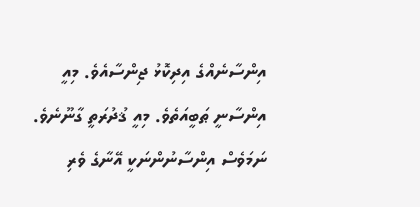އިންސާނެއްގެ އިދިކޮޅު ޖިންސާއެވެ. މިއީ އިންސާނީ ޠަބީއަތެވެ. މިއީ ޤުދުރަތީ ގާނޫނެވެ. ނަމަވެސް އިންސާނުންނަކީ އޭނާގެ ވެރި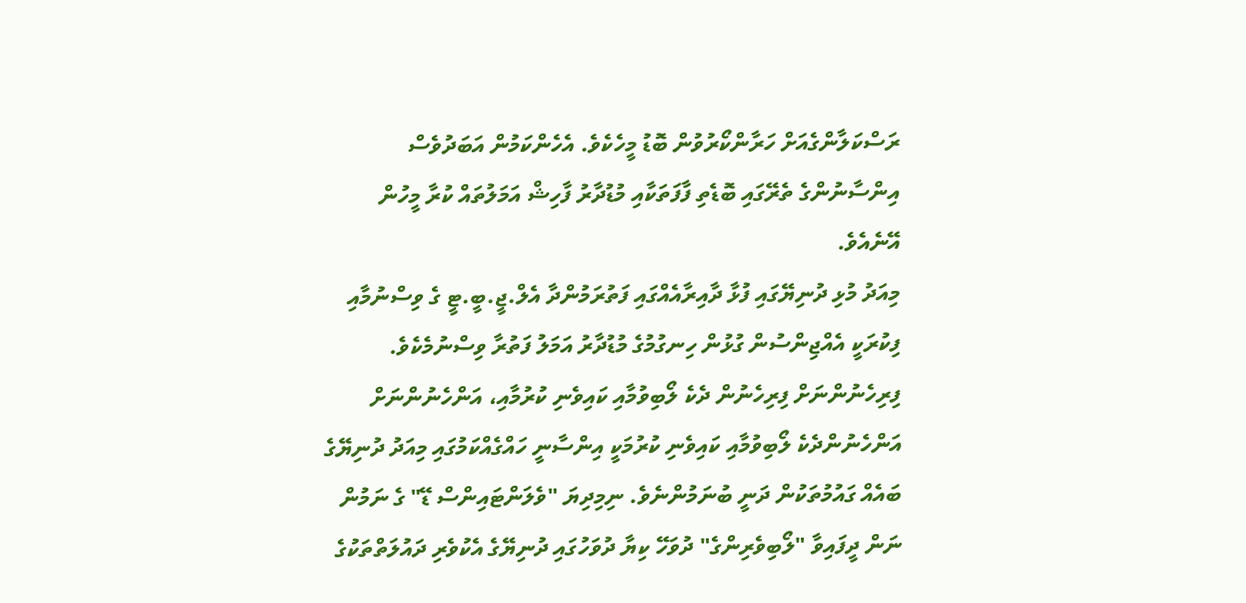ރަސްކަލާންގެއަށް ހަރާންކޯރުވުން ބޮޑު މީހެކެވެ. އެހެންކަމުން އަބަދުވެސް އިންސާނުންގެ ތެރޭގައި ބޮޑެތި ފާފަތަކާއި މުޑުދާރު ފާހިޝް އަމަލުތައް ކުރާ މީހުން އޭނެއެވެ.
މިއަދު މުޅި ދުނިޔޭގައި ފުޅާ ދާއިރާއެއްގައި ފަތުރަމުންދާ އެލް.ޖީ.ބީ.ޓީ ގެ ވިސްނުމާއި ފިކުރަކީ އެއްޖިންސުން ގުޅުން ހިނގުމުގެ މުޑުދާރު އަމަލު ފަތުރާ ވިސްނުމެކެވެ. ފިރިހެނުންނަށް ފިރިހެނުން ދެކެ ލޯބިވުމާއި ކައިވެނި ކުރުމާއި، އަންހެނުންނަށް އަންހެނުންދެކެ ލޯބިވުމާއި ކައިވެނި ކުރުމަކީ އިންސާނީ ހައްގެއްކަމުގައި މިއަދު ދުނިޔޭގެ ބައެއް ގައުމުތަކުން ދަނީ ބުނަމުންނެވެ. ނިމިދިޔަ "ވެލަންޓައިންސް ޑޭ" ގެ ނަމުން ނަން ދީފައިވާ "ލޯބިވެރިންގެ" ދުވަހޭ ކިޔާ ދުވަހުގައި ދުނިޔޭގެ އެކުވެރި ދައުލަތްތަކުގެ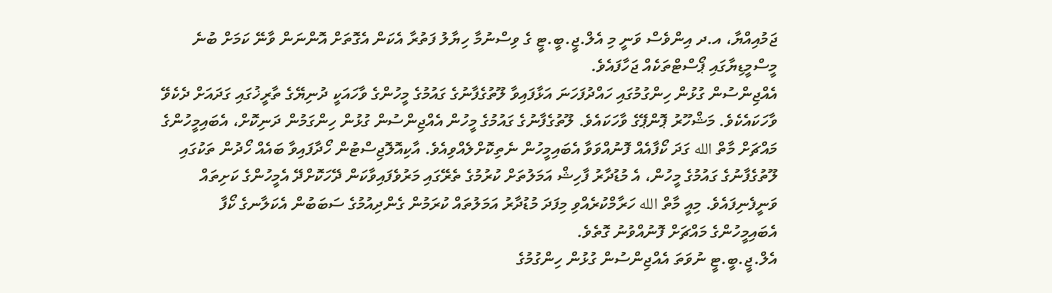ޖަމުއިއްޔާ، އ.ދ އިންވެސް ވަނީ މި އެލް.ޖީ.ބީ.ޓީ ގެ ވިސްނުމާ ހިޔާލު ފަތުރާ އެކަން އެގޮތަށް އޮންނަން ވާނޭ ކަމަށް ބުނެ މީސްމީޑިޔާގައި ޕޯސްޓްތަކެއް ޖަހާފައެވެ.
އެއްޖިންސުން ގުޅުން ހިންގުމުގައި ހައްދުފަހަނަ އަޅާފައިވާ ލޫތުގެފާނުގެ ގައުމުގެ މީހުންގެ ވާހައަކީ ދުނިޔޭގެ ތާރީޚުގައި ގަދައަށް ދެކެވޭ ވާހަކައެކެވެ. މަޝްހޫރު ޕޮންޕޭގެ ވާހަކައެވެ. ލޫތުގެފާނުގެ ގައުމުގެ މީހުން އެއްޖިންސުން ގުޅުން ހިންގަމުން ދަނިކޮށް، އެބައިމީހުންގެ މައްޗަށް މާތް الله ގަދަ ކޯފާއެއް ފޮނުއްވަވާ އެބައިމީހުން ނެތިކޮށްލެއްވިއެވެ. އާކިއޮލޮޖިސްޓުން ހޯދާފައިވާ ބައެއް ހޯދުން ތަކުގައި ލޫތުގެފާނުގެ ގައުމުގެ މީހުން، އެ މުޑުދާރު ފާހިޝް އަމަލުތަށް ކުރުމުގެ ތެރޭގައި މަރުވެފައިވާކަން ދޭހަކޮށްދޭ އެމީހުންގެ ކަށިތައް ވަނީފެނިފައެވެ. މިއީ މާތް الله ހަރާމްކުރެއްވި މިފަދަ މުޑުދާރު އަމަލުތައް ކުރަމުން ގެންދިއުމުގެ ސަބަބުން އެކަލާނގެ ކޯފާ އެބައިމީހުންގެ މައްޗަށް ފޮނުއްވުނު ގޮތެވެ.
އެލް.ޖީ.ބީ.ޓީ ނުވަތަ އެއްޖިންސުން ގުޅުން ހިންގުމުގެ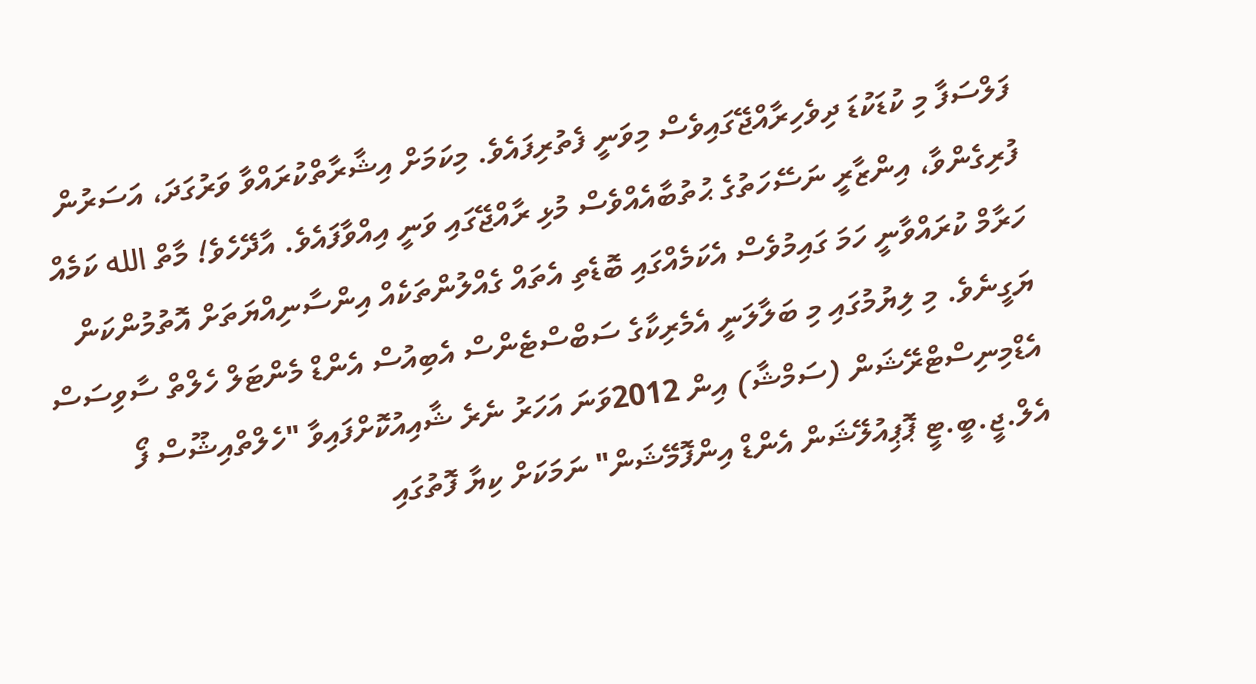ފަލްސަފާ މި ކުޑަކުޑަ ދިވެހިރާއްޖޭގައިވެސް މިވަނީ ފެތުރިފައެވެ. މިކަމަށް އިޝާރާތްކުރައްވާ ވަރުގަދަ، އަސަރުން ފުރިގެންވާ، އިންޒާރީ ނަސޭހަތުގެ ޙުތުބާއެއްވެސް މުޅި ރާއްޖޭގައި ވަނީ އިއްވާފައެވެ. އާދޭހެވެ! މާތް الله ކަމެއް ހަރާމް ކުރައްވާނީ ހަމަ ގައިމުވެސް އެކަމެއްގައި ބޮޑެތި އެތައް ގެއްލުންތަކެއް އިންސާނިއްޔަތަށް އޮތުމުންކަން ޔަގީނެވެ. މި ލިޔުމުގައި މި ބަލާލަނީ އެމެރިކާގެ ސަބްސްޓެންސް އެބިއުސް އެންޑް މެންޓަލް ހެލްތް ސާވިސަސް އެޑްމިނިސްޓްރޭޝަން (ސަމްޝާ) އިން 2012ވަނަ އަހަރު ނެރެ ޝާއިއުކޮށްފައިވާ "ހެލްތްއިޝޫސް ފޯ އެލް.ޖީ.ބީ.ޓީ ޕޮޕިއުލޭޝަން އެންޑް އިންފޮމޭޝަން" ނަމަކަށް ކިޔާ ފޮތުގައި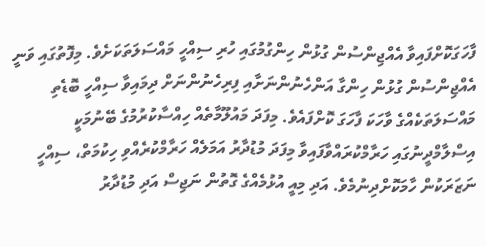ފާހަގަކޮށްފައިވާ އެއްޖިންސުން ގުޅުން ހިންގުމުގައި ހުރި ސިއްހީ މައްސަލަތަކަށެވެ. މިފޮތުގައި ވަނީ އެއްޖިންސުން ގުޅުން ހިންގާ އަންހެނުންނަށާއި ފިރިހެނުންނަށް ދިމައިވާ ސިއްހީ ބޮޑެތި މައްސަލަތަކެއްގެ ވާހަކަ ފާހަގަ ކޮށްފައެވެ. މިފަދަ މައުލޫމާތެއް ހިއްސާކުރުމުގެ ބޭނުމަކީ އިސްލާމްދީނުގައި ހަރާމްކުރައްވާފައިވާ މިފަދަ މުޑުދާރު އަމަލެއް ހަރާމްކުރެއްވި ހިކުމަތް، ސިއްހީ ނަޒަރަކުން ހާމަކޮށްދިނުމެވެ. އަދި މިއީ އުޅުމެއްގެ ގޮތުން ނަޖިސް އަދި މުޑުދާރު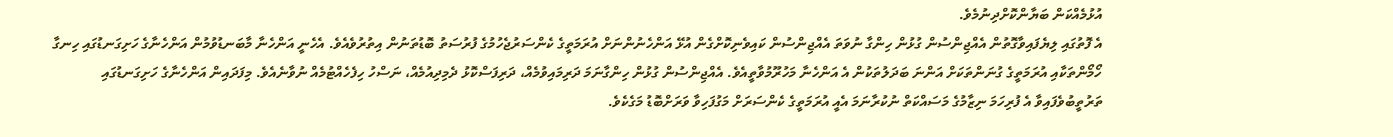އުޅުމެއްކަން ބަޔާންކޮށްދިނުމެވެ.
އެ ފޮތުގައި ލިޔެފައިވާގޮތުން އެއްޖިންސުން ގުޅުން ހިންގާ ނުވަތަ އެއްޖިންސުން ކައިވެނިކޮށްގެން އުޅޭ އަންހެނުންނަށް އުރަމަތީގެ ކެންސަރުޖެހުމުގެ ފުރުސަތު ބޮޑުތަނުން އިތުރުވެއެވެ. އެހެނީ އަންހެނާ މާބަނޑުވުމުން އަންހެނާގެ ހަށިގަނޑުގައި ހިނގާ ހޯމޯންތަކާއި އުރަމަތީގެ ގުނަންތަކަށް އަންނަ ބަދަލުތަކުން އެ އަންހެނާ މަހުރޫމުވާތީއެވެ. އެއްޖިންސުން ގުޅުން ހިންގާނަމަ ދަރިމައިވުމެއް، ދަރިފަސްކޮޅު ދެމިދިއުމެއް، ނަސްހު ހިފެހެއްޓުމެއް ނުވާނެއެވެ. މިފަދައިން އަންހެނާގެ ހަށިގަނޑުގައި ތަރުތީބުވެފައިވާ އެ ފުރިހަމަ ނިޒާމުގެ މަސައްކަތް ނުކުރާނަމަ އެއީ އުރަމަތީގެ ކެންސަރަށް މަގުފަހިވާ ވަރަށްބޮޑު މަގެކެވެ.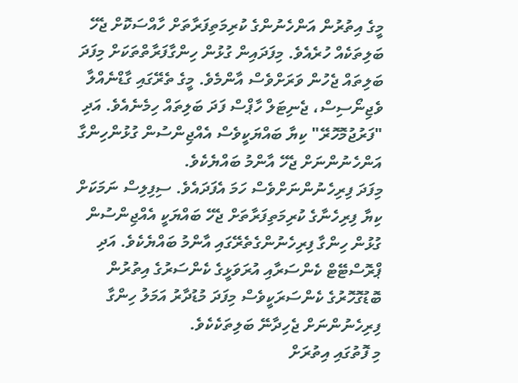މީގެ އިތުރުން އަންހެނުންގެ ކުރިމަތިފަރާތަށް ހާއްސަކޮށް ޖެހޭ ބަލިތަކެއް ހުރެއެވެ. މިފަދައިން ގުޅުން ހިންގާފަރާތްތަކަށް މިފަދަ ބަލިތައް ޖެހުން ވަރަށްވެސް އާންމެވެ. މީގެ ތެރޭގައި ގާޑްނެއްލާ ވެޖިނޯސިސް، ޖެނިޓަލް ހާޕްސް ފަދަ ބަލިތައް ހިމެނެއެވެ. އަދި "ފަރުޖުމޮހޮރޭ" ކިޔާ ބައްޔަކީވެސް އެއްޖިންސުން ގުޅުންހިންގާ އަންހެނުންނަށް ޖެހޭ އާންމު ބައްޔެކެވެ.
މިފަދަ ފިރިހެނުންނަށްވެސް ހަމަ އެފަދައެވެ. ސިފިލިސް ނަމަކަށް ކިޔާ ފިރިހެނާގެ ކުރިމަތިފަރާތަށް ޖެހޭ ބައްޔަކީ އެއްޖިންސުން ގުޅުން ހިންގާ ފިރިހެނުންގެތެރޭގައި އާންމު ބައްޔެކެވެ. އަދި ޕްރޮސްޓޭޓް ކެންސަރާއި އުރަވަޅީގެ ކެންސަރުގެ އިތުރުން ބޮޑުގޮހޮރުގެ ކެންސަރަކީވެސް މިފަދަ މުޑުދާރު އަމަލު ހިންގާ ފިރިހެނުންނަށް ޖެހިދާނޭ ބަލިތަކެކެވެ.
މި ފޮތުގައި އިތުރަށް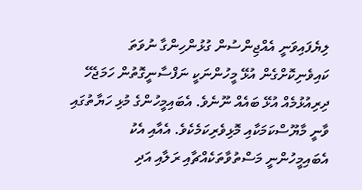ލިޔެފައިވަނީ އެއްޖިންސުން ގުޅުންހިންގާ ނުވަތަ ކައިވެނިކޮށްގެން އުޅޭ މީހުންނަކީ ނަފްސާނީގޮތުން ހަމަޖެހޭ ދިރިއުޅުމެއް އުޅޭ ބައެއް ނޫނެވެ. އެބައިމީހުންގެ މުޅި ހަޔާތުގައި ވާނީ މާޔޫސްކަމަކާއި މޮޅިވެރިކަމެކެވެ. އެއާއި އެކު އެބައިމީހުންނީ މަސްތުވާތަކެއްޗާއި ރަލާއި އަދި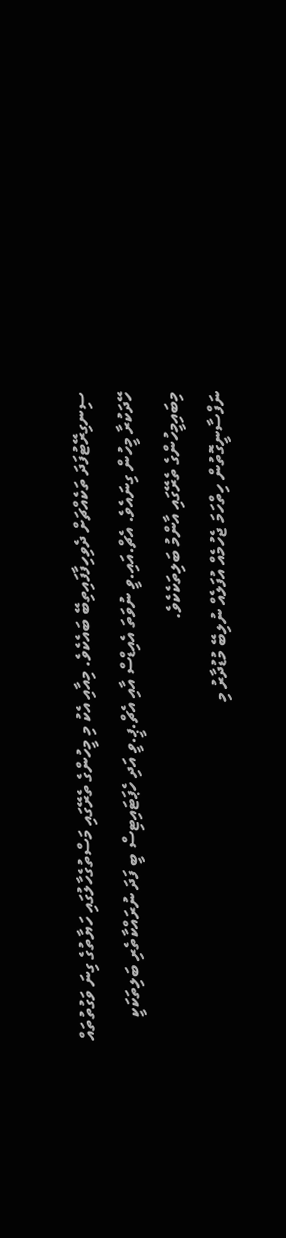ސިނގިރޭޓުފަދަ ތަކެއްޗަށް ދެވިހިފާފައިތިބޭ ބައެކެވެ. މިއާއި އެކު މި މީހުންގެ ތެރޭގައި މަސްތުގެހާލުގައި ހަޔާތުގެ ގިނަ ވަގުތުތައް ހޭދަކުރާ މީހުން ގިނައެވެ. އެޗް.އައި.ވީ ނުވަތަ އެއިޑްސް އާއި އެޗް.ޕީ.ވީ އަދި ހެޕަޓައިޓިސް ބީ ފަދަ ނުރައްކާތެރި ބަލިތަކަކީ މިބައިމީހުންގެ ތެރޭގައި އާންމު ބަލިތަކެކެވެ.
ނަފްސާނީގޮތުން ހިތްހަމަ ޖެހުމެއް އުފަލެއް ނުލިބޭ މުޑުދާރު މި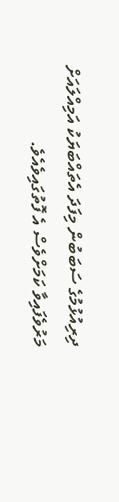ދިރިއުޅުމުގެ ސަބަބުން މިފަދަ އެތައްބަޔަކު އަމިއްލައަށް މަރުވެފައިވާ ކަމަށްވެސް އެ ފޮތުގައިވެއެވެ.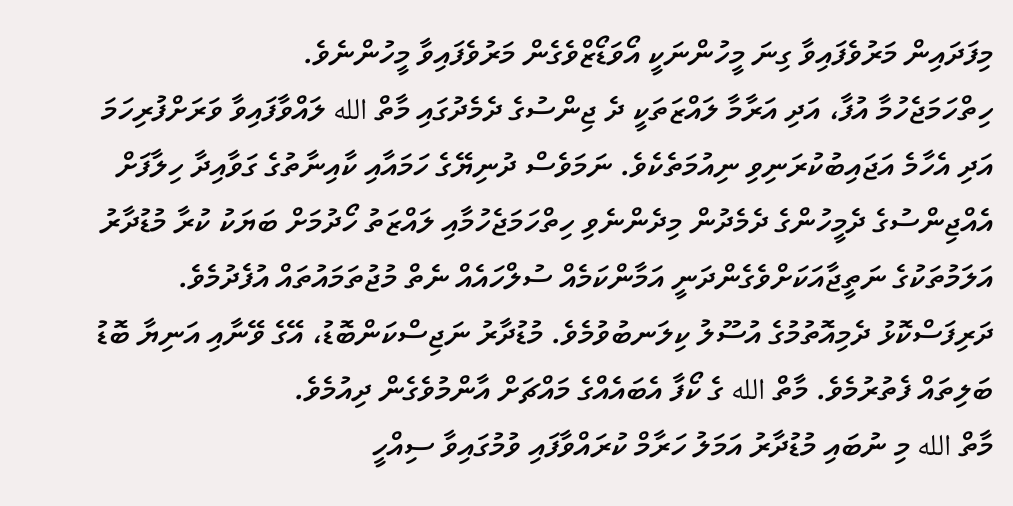މިފަދައިން މަރުވެފައިވާ ގިނަ މީހުންނަކީ އޯވަޑޯޒްވެގެން މަރުވެފައިވާ މީހުންނެވެ.
ހިތްހަމަޖެހުމާ އުފާ، އަދި އަރާމާ ލައްޒަތަކީ ދެ ޖިންސުގެ ދެމެދުގައި މާތް الله ލައްވާފައިވާ ވަރަށްފުރިހަމަ އަދި އެހާމެ އަޖައިބުކުރަނިވި ނިއުމަތެކެވެ. ނަމަވެސް ދުނިޔޭގެ ހަމައާއި ކާއިނާތުގެ ގަވާއިދާ ހިލާފަށް އެއްޖިންސުގެ ދެމީހުންގެ ދެމެދުން މިދެންނެވި ހިތްހަމަޖެހުމާއި ލައްޒަތު ހޯދުމަށް ބަޔަކު ކުރާ މުޑުދާރު އަލަމުތަކުގެ ނަތީޖާއަކަށްވެގެންދަނީ އަމާންކަމެއް ސުލްހައެއް ނެތް މުޖުތަމައުތައް އުފެދުމެވެ. ދަރިފަސްކޮޅު ދެމިއޮތުމުގެ އުސޫލު ކިލަނބުވުމެވެ. މުޑުދާރު ނަޖިސްކަންބޮޑު، އޭގެ ވޭނާއި އަނިޔާ ބޮޑު ބަލިތައް ފެތުރުމެވެ. މާތް الله ގެ ކޯފާ އެބައެއްގެ މައްޗަށް އާންމުވެގެން ދިއުމެވެ.
މާތް الله މި ނުބައި މުޑުދާރު އަމަލު ހަރާމް ކުރައްވާފައި ވުމުގައިވާ ސިއްހީ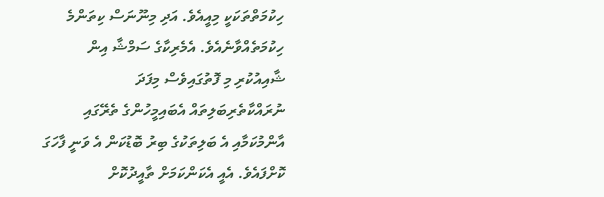ހިކުމަތްތަކަކީ މިއީއެވެ. އަދި މިނޫނަސް ކިތަންމެ ހިކުމަތެއްވާނެއެވެ. އެމެރިކާގެ ސަމްޝާ އިން ޝާއިއުކުރި މި ފޮތުގައިވެސް މިފަދަ ނުރައްކާތެރިބަލިތައް އެބައިމީހުންގެ ތެރޭގައި އާންމުކަމާއި އެ ބަލިތަކުގެ ބިރު ބޮޑުކަން އެ ވަނީ ފާހަގަ ކޮށްފައެވެ. އެއީ އެކަންކަމަށް ތާއީދުކޮށް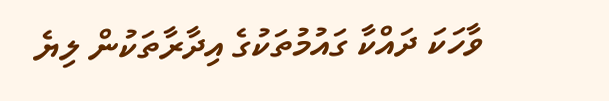ވާހަކަ ދައްކާ ގައުމުތަކުގެ އިދާރާތަކުން ލިޔެ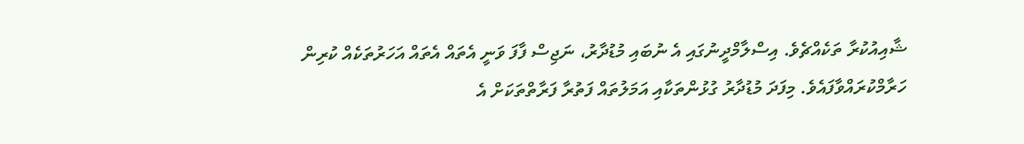ޝާއިއުކުރާ ތަކެއްޗެވެ. އިސްލާމްދީނުގައި އެ ނުބައި މުޑުދާރު، ނަޖިސް ފާފަ ވަނީ އެތައް އެތައް އަހަރުތަކެއް ކުރިން ހަރާމްކުރައްވާފައެވެ. މިފަދަ މުޑުދާރު ގުޅުންތަކާއި އަމަލުތައް ފަތުރާ ފަރާތްތަކަށް އެ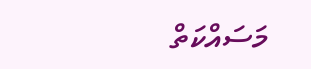މަސައްކަތް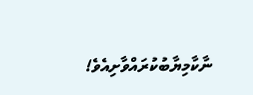ނާކާމިޔާބުކުރައްވާށިއެވެ!